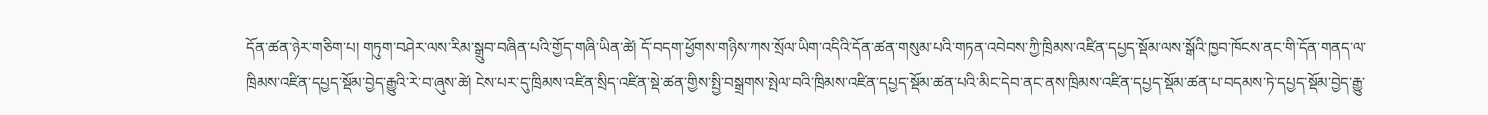དོན་ཚན་ཉེར་གཅིག་པ། གཏུག་བཤེར་ལས་རིམ་སྒྲུབ་བཞིན་པའི་གྱོད་གཞི་ཡིན་ཚེ། དོ་བདག་ཕྱོགས་གཉིས་ཀས་སྲོལ་ཡིག་འདིའི་དོན་ཚན་གསུམ་པའི་གཏན་འབེབས་ཀྱི་ཁྲིམས་འཛིན་དཔྱད་སྡོམ་ལས་སྒོའི་ཁྱབ་ཁོངས་ནང་གི་དོན་གནད་ལ་ཁྲིམས་འཛིན་དཔྱད་སྡོམ་བྱེད་རྒྱུའི་རེ་བ་ཞུས་ཚེ། ངེས་པར་དུ་ཁྲིམས་འཛིན་སྲིད་འཛིན་སྡེ་ཚན་གྱིས་སྤྱི་བསྒྲགས་སྤེལ་བའི་ཁྲིམས་འཛིན་དཔྱད་སྡོམ་ཚན་པའི་མིང་དེབ་ནང་ནས་ཁྲིམས་འཛིན་དཔྱད་སྡོམ་ཚན་པ་བདམས་ཏེ་དཔྱད་སྡོམ་བྱེད་རྒྱུ་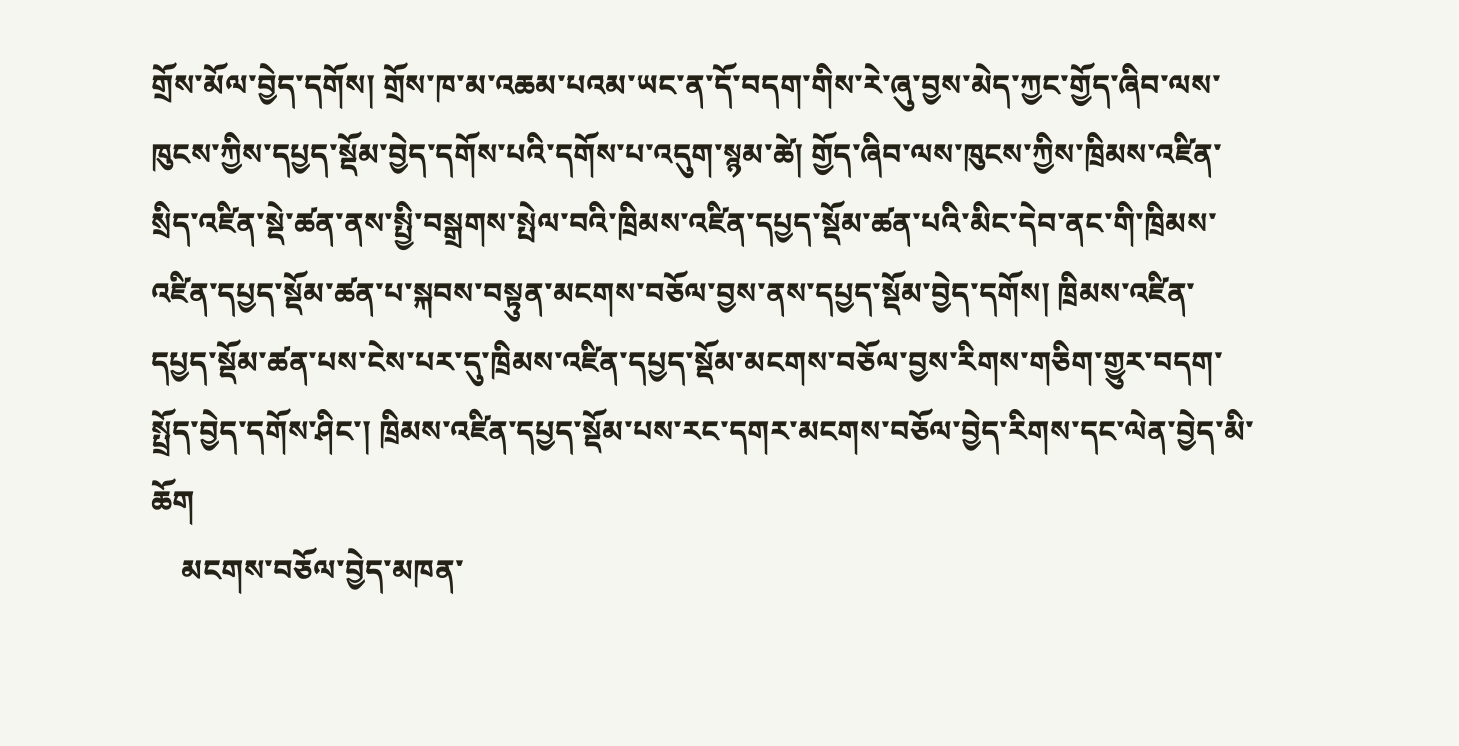གྲོས་མོལ་བྱེད་དགོས། གྲོས་ཁ་མ་འཆམ་པའམ་ཡང་ན་དོ་བདག་གིས་རེ་ཞུ་བྱས་མེད་ཀྱང་གྱོད་ཞིབ་ལས་ཁུངས་ཀྱིས་དཔྱད་སྡོམ་བྱེད་དགོས་པའི་དགོས་པ་འདུག་སྙམ་ཚེ། གྱོད་ཞིབ་ལས་ཁུངས་ཀྱིས་ཁྲིམས་འཛིན་སྲིད་འཛིན་སྡེ་ཚན་ནས་སྤྱི་བསྒྲགས་སྤེལ་བའི་ཁྲིམས་འཛིན་དཔྱད་སྡོམ་ཚན་པའི་མིང་དེབ་ནང་གི་ཁྲིམས་འཛིན་དཔྱད་སྡོམ་ཚན་པ་སྐབས་བསྟུན་མངགས་བཅོལ་བྱས་ནས་དཔྱད་སྡོམ་བྱེད་དགོས། ཁྲིམས་འཛིན་དཔྱད་སྡོམ་ཚན་པས་ངེས་པར་དུ་ཁྲིམས་འཛིན་དཔྱད་སྡོམ་མངགས་བཅོལ་བྱས་རིགས་གཅིག་གྱུར་བདག་སྤྲོད་བྱེད་དགོས་ཤིང་། ཁྲིམས་འཛིན་དཔྱད་སྡོམ་པས་རང་དགར་མངགས་བཅོལ་བྱེད་རིགས་དང་ལེན་བྱེད་མི་ཆོག
    མངགས་བཅོལ་བྱེད་མཁན་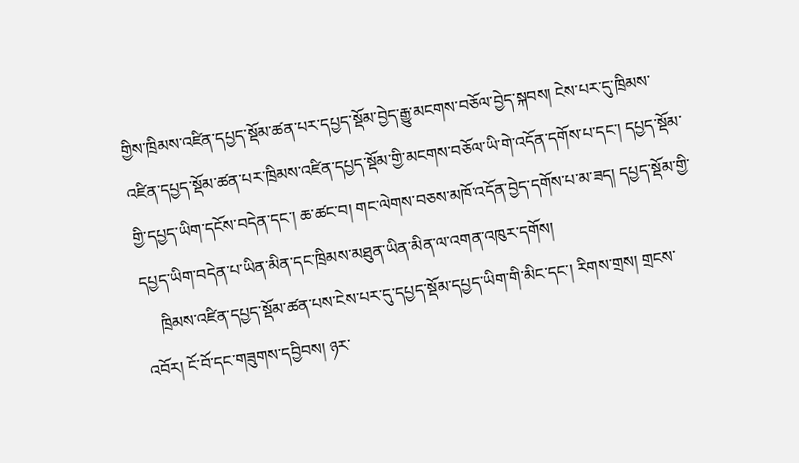གྱིས་ཁྲིམས་འཛིན་དཔྱད་སྡོམ་ཚན་པར་དཔྱད་སྡོམ་བྱེད་རྒྱུ་མངགས་བཅོལ་བྱེད་སྐབས། ངེས་པར་དུ་ཁྲིམས་འཛིན་དཔྱད་སྡོམ་ཚན་པར་ཁྲིམས་འཛིན་དཔྱད་སྡོམ་གྱི་མངགས་བཅོལ་ཡི་གེ་འདོན་དགོས་པ་དང་། དཔྱད་སྡོམ་གྱི་དཔྱད་ཡིག་དངོས་བདེན་དང་། ཆ་ཚང་བ། གང་ལེགས་བཅས་མཁོ་འདོན་བྱེད་དགོས་པ་མ་ཟད། དཔྱད་སྡོམ་གྱི་དཔྱད་ཡིག་བདེན་པ་ཡིན་མིན་དང་ཁྲིམས་མཐུན་ཡིན་མིན་ལ་འགན་འཁུར་དགོས།
    ཁྲིམས་འཛིན་དཔྱད་སྡོམ་ཚན་པས་ངེས་པར་དུ་དཔྱད་སྡོམ་དཔྱད་ཡིག་གི་མིང་དང་། རིགས་གྲས། གྲངས་འབོར། ངོ་བོ་དང་གཟུགས་དབྱིབས། ཉར་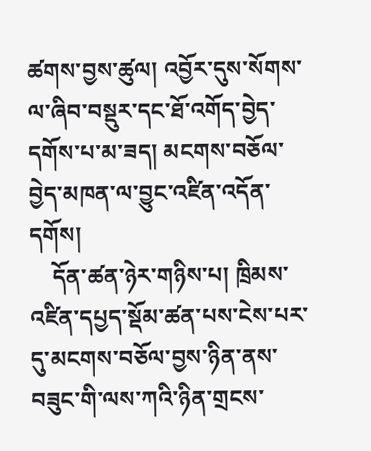ཚགས་བྱས་ཚུལ། འབྱོར་དུས་སོགས་ལ་ཞིབ་བསྡུར་དང་ཐོ་འགོད་བྱེད་དགོས་པ་མ་ཟད། མངགས་བཅོལ་བྱེད་མཁན་ལ་བྱུང་འཛིན་འདོན་དགོས།
    དོན་ཚན་ཉེར་གཉིས་པ། ཁྲིམས་འཛིན་དཔྱད་སྡོམ་ཚན་པས་ངེས་པར་དུ་མངགས་བཅོལ་བྱས་ཉིན་ནས་བཟུང་གི་ལས་ཀའི་ཉིན་གྲངས་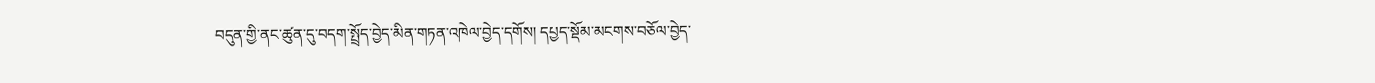བདུན་གྱི་ནང་ཚུན་དུ་བདག་སྤྲོད་བྱེད་མིན་གཏན་འཁེལ་བྱེད་དགོས། དཔྱད་སྡོམ་མངགས་བཅོལ་བྱེད་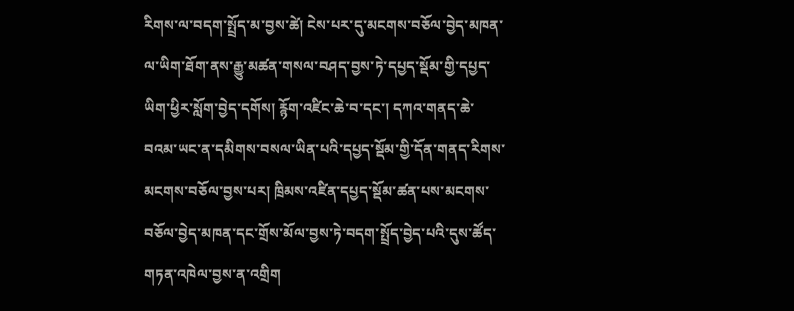རིགས་ལ་བདག་སྤྲོད་མ་བྱས་ཚེ། ངེས་པར་དུ་མངགས་བཅོལ་བྱེད་མཁན་ལ་ཡིག་ཐོག་ནས་རྒྱུ་མཚན་གསལ་བཤད་བྱས་ཏེ་དཔྱད་སྡོམ་གྱི་དཔྱད་ཡིག་ཕྱིར་སློག་བྱེད་དགོས། རྙོག་འཛིང་ཆེ་བ་དང་། དཀའ་གནད་ཆེ་བའམ་ཡང་ན་དམིགས་བསལ་ཡིན་པའི་དཔྱད་སྡོམ་གྱི་དོན་གནད་རིགས་མངགས་བཅོལ་བྱས་པར། ཁྲིམས་འཛིན་དཔྱད་སྡོམ་ཚན་པས་མངགས་བཅོལ་བྱེད་མཁན་དང་གྲོས་མོལ་བྱས་ཏེ་བདག་སྤྲོད་བྱེད་པའི་དུས་ཚོད་གཏན་འཁེལ་བྱས་ན་འགྲིག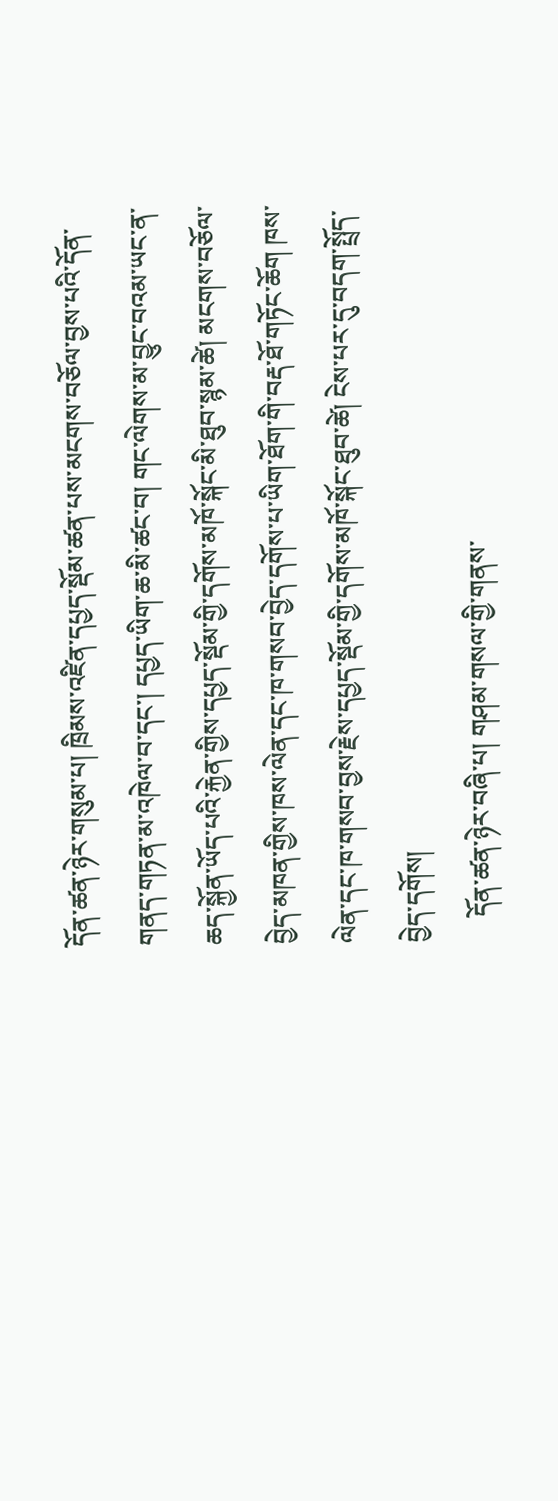དོན་ཚན་ཉེར་གསུམ་པ། ཁྲིམས་འཛིན་དཔྱད་སྡོམ་ཚན་པས་མངགས་བཅོལ་བྱས་པའི་དོན་གནད་གཏན་མ་འཁེལ་བ་དང་། དཔྱད་ཡིག་ཆ་མི་ཚང་བ། གང་ལེགས་མ་བྱུང་བའམ་ཡང་ན་ཆད་སྐྱོན་ཡོད་པའི་རྐྱེན་གྱིས་དཔྱད་སྡོམ་གྱི་དགོས་མཁོ་སྐོང་མི་ཐུབ་སྙམ་ཚེ། མངགས་བཅོལ་བྱེད་མཁན་གྱིས་ཁས་ལེན་དང་ཁ་གསབ་བྱེད་དགོས་པ་ཡིག་ཐོག་གི་བརྡ་ཐོ་གཏོང་ཆོག ཁས་ལེན་དང་ཁ་གསབ་བྱས་རྗེས་དཔྱད་སྡོམ་གྱི་དགོས་མཁོ་སྐོང་ཐུབ་ཚེ། ངེས་པར་དུ་བདག་སྤྲོད་བྱེད་དགོས།
    དོན་ཚན་ཉེར་བཞི་པ། གཤམ་གསལ་གྱི་གནས་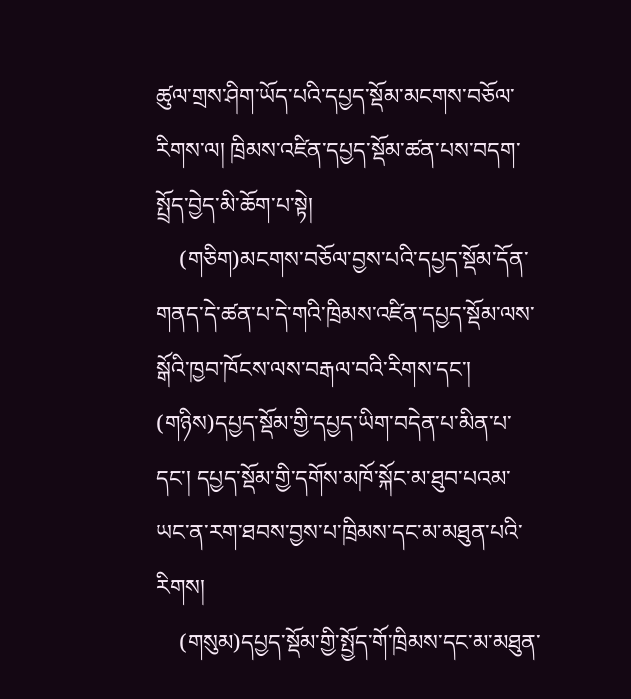ཚུལ་གྲས་ཤིག་ཡོད་པའི་དཔྱད་སྡོམ་མངགས་བཅོལ་རིགས་ལ། ཁྲིམས་འཛིན་དཔྱད་སྡོམ་ཚན་པས་བདག་སྤྲོད་བྱེད་མི་ཆོག་པ་སྟེ།
    (གཅིག)མངགས་བཅོལ་བྱས་པའི་དཔྱད་སྡོམ་དོན་གནད་དེ་ཚན་པ་དེ་གའི་ཁྲིམས་འཛིན་དཔྱད་སྡོམ་ལས་སྒོའི་ཁྱབ་ཁོངས་ལས་བརྒལ་བའི་རིགས་དང་། (གཉིས)དཔྱད་སྡོམ་གྱི་དཔྱད་ཡིག་བདེན་པ་མིན་པ་དང་། དཔྱད་སྡོམ་གྱི་དགོས་མཁོ་སྐོང་མ་ཐུབ་པའམ་ཡང་ན་རག་ཐབས་བྱས་པ་ཁྲིམས་དང་མ་མཐུན་པའི་རིགས།
    (གསུམ)དཔྱད་སྡོམ་གྱི་སྤྱོད་གོ་ཁྲིམས་དང་མ་མཐུན་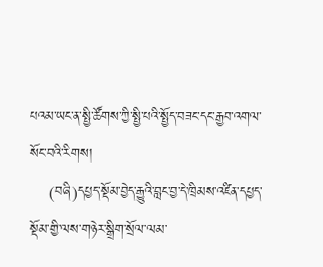པའམ་ཡང་ན་སྤྱི་ཚོགས་ཀྱི་སྤྱི་པའི་སྤྱོད་བཟང་དང་རྒྱབ་འགལ་སོང་བའི་རིགས།
    (བཞི)དཔྱད་སྡོམ་བྱེད་རྒྱུའི་བླང་བྱ་དེ་ཁྲིམས་འཛིན་དཔྱད་སྡོམ་གྱི་ལས་གཉེར་སྒྲིག་སྲོལ་ལམ་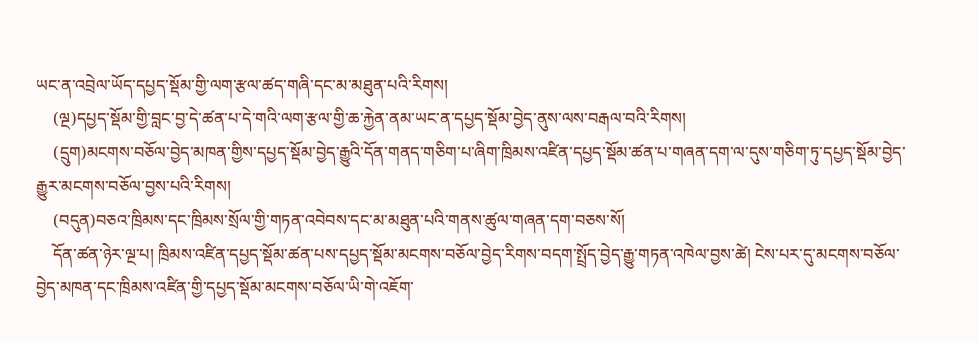ཡང་ན་འབྲེལ་ཡོད་དཔྱད་སྡོམ་གྱི་ལག་རྩལ་ཚད་གཞི་དང་མ་མཐུན་པའི་རིགས།
    (ལྔ)དཔྱད་སྡོམ་གྱི་བླང་བྱ་དེ་ཚན་པ་དེ་གའི་ལག་རྩལ་གྱི་ཆ་རྐྱེན་ནམ་ཡང་ན་དཔྱད་སྡོམ་བྱེད་ནུས་ལས་བརྒལ་བའི་རིགས།
    (དྲུག)མངགས་བཅོལ་བྱེད་མཁན་གྱིས་དཔྱད་སྡོམ་བྱེད་རྒྱུའི་དོན་གནད་གཅིག་པ་ཞིག་ཁྲིམས་འཛིན་དཔྱད་སྡོམ་ཚན་པ་གཞན་དག་ལ་དུས་གཅིག་ཏུ་དཔྱད་སྡོམ་བྱེད་རྒྱུར་མངགས་བཅོལ་བྱས་པའི་རིགས།
    (བདུན)བཅའ་ཁྲིམས་དང་ཁྲིམས་སྲོལ་གྱི་གཏན་འབེབས་དང་མ་མཐུན་པའི་གནས་ཚུལ་གཞན་དག་བཅས་སོ།
    དོན་ཚན་ཉེར་ལྔ་པ། ཁྲིམས་འཛིན་དཔྱད་སྡོམ་ཚན་པས་དཔྱད་སྡོམ་མངགས་བཅོལ་བྱེད་རིགས་བདག་སྤྲོད་བྱེད་རྒྱུ་གཏན་འཁེལ་བྱས་ཚེ། ངེས་པར་དུ་མངགས་བཅོལ་བྱེད་མཁན་དང་ཁྲིམས་འཛིན་གྱི་དཔྱད་སྡོམ་མངགས་བཅོལ་ཡི་གེ་འཇོག་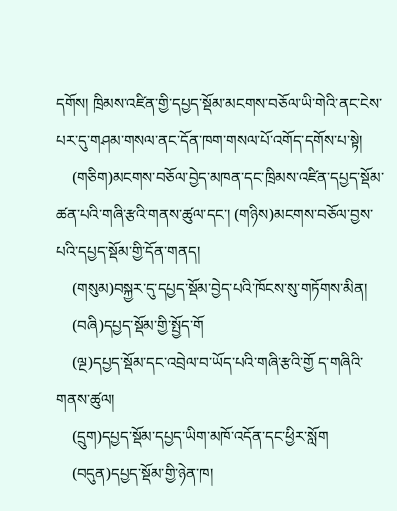དགོས། ཁྲིམས་འཛིན་གྱི་དཔྱད་སྡོམ་མངགས་བཅོལ་ཡི་གེའི་ནང་ངེས་པར་དུ་གཤམ་གསལ་ནང་དོན་ཁག་གསལ་པོ་འགོད་དགོས་པ་སྟེ།
    (གཅིག)མངགས་བཅོལ་བྱེད་མཁན་དང་ཁྲིམས་འཛིན་དཔྱད་སྡོམ་ཚན་པའི་གཞི་རྩའི་གནས་ཚུལ་དང་། (གཉིས)མངགས་བཅོལ་བྱས་པའི་དཔྱད་སྡོམ་གྱི་དོན་གནད།
    (གསུམ)བསྐྱར་དུ་དཔྱད་སྡོམ་བྱེད་པའི་ཁོངས་སུ་གཏོགས་མིན།
    (བཞི)དཔྱད་སྡོམ་གྱི་སྤྱོད་གོ
    (ལྔ)དཔྱད་སྡོམ་དང་འབྲེལ་བ་ཡོད་པའི་གཞི་རྩའི་གྱོ ད་གཞིའི་གནས་ཚུལ།
    (དྲུག)དཔྱད་སྡོམ་དཔྱད་ཡིག་མཁོ་འདོན་དང་ཕྱིར་སློག
    (བདུན)དཔྱད་སྡོམ་གྱི་ཉེན་ཁ།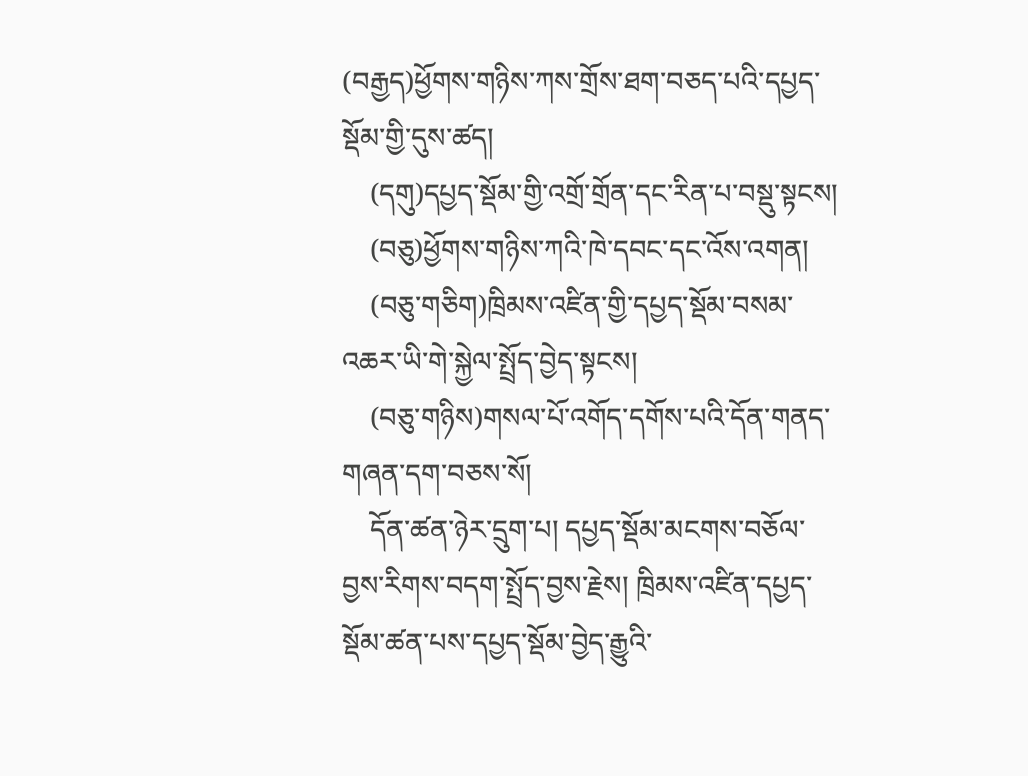(བརྒྱད)ཕྱོགས་གཉིས་ཀས་གྲོས་ཐག་བཅད་པའི་དཔྱད་སྡོམ་གྱི་དུས་ཚད།
    (དགུ)དཔྱད་སྡོམ་གྱི་འགྲོ་གྲོན་དང་རིན་པ་བསྡུ་སྟངས།
    (བཅུ)ཕྱོགས་གཉིས་ཀའི་ཁེ་དབང་དང་འོས་འགན།
    (བཅུ་གཅིག)ཁྲིམས་འཛིན་གྱི་དཔྱད་སྡོམ་བསམ་འཆར་ཡི་གེ་སྐྱེལ་སྤྲོད་བྱེད་སྟངས།
    (བཅུ་གཉིས)གསལ་པོ་འགོད་དགོས་པའི་དོན་གནད་གཞན་དག་བཅས་སོ།
    དོན་ཚན་ཉེར་དྲུག་པ། དཔྱད་སྡོམ་མངགས་བཅོལ་བྱས་རིགས་བདག་སྤྲོད་བྱས་རྗེས། ཁྲིམས་འཛིན་དཔྱད་སྡོམ་ཚན་པས་དཔྱད་སྡོམ་བྱེད་རྒྱུའི་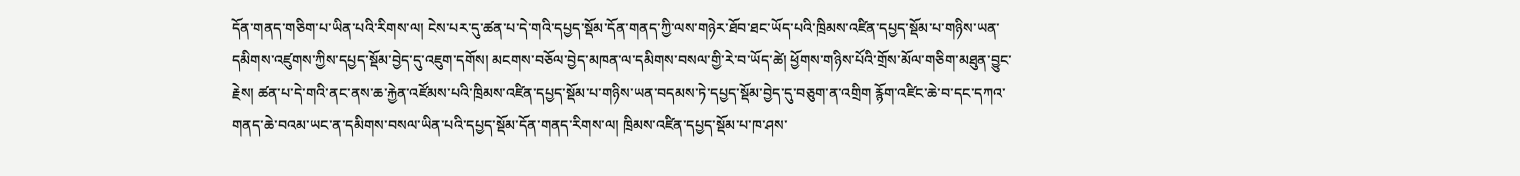དོན་གནད་གཅིག་པ་ཡིན་པའི་རིགས་ལ། ངེས་པར་དུ་ཚན་པ་དེ་གའི་དཔྱད་སྡོམ་དོན་གནད་ཀྱི་ལས་གཉེར་ཐོབ་ཐང་ཡོད་པའི་ཁྲིམས་འཛིན་དཔྱད་སྡོམ་པ་གཉིས་ཡན་དམིགས་འཛུགས་ཀྱིས་དཔྱད་སྡོམ་བྱེད་དུ་འཇུག་དགོས། མངགས་བཅོལ་བྱེད་མཁན་ལ་དམིགས་བསལ་གྱི་རེ་བ་ཡོད་ཚེ། ཕྱོགས་གཉིས་པོའི་གྲོས་མོལ་གཅིག་མཐུན་བྱུང་རྗེས། ཚན་པ་དེ་གའི་ནང་ནས་ཆ་རྐྱེན་འཛོམས་པའི་ཁྲིམས་འཛིན་དཔྱད་སྡོམ་པ་གཉིས་ཡན་བདམས་ཏེ་དཔྱད་སྡོམ་བྱེད་དུ་བཅུག་ན་འགྲིག རྙོག་འཛིང་ཆེ་བ་དང་དཀའ་གནད་ཆེ་བའམ་ཡང་ན་དམིགས་བསལ་ཡིན་པའི་དཔྱད་སྡོམ་དོན་གནད་རིགས་ལ། ཁྲིམས་འཛིན་དཔྱད་སྡོམ་པ་ཁ་ཤས་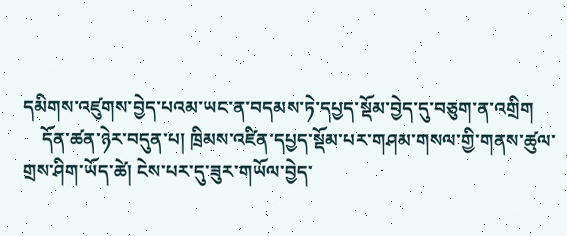དམིགས་འཛུགས་བྱེད་པའམ་ཡང་ན་བདམས་ཏེ་དཔྱད་སྡོམ་བྱེད་དུ་བཅུག་ན་འགྲིག
    དོན་ཚན་ཉེར་བདུན་པ། ཁྲིམས་འཛིན་དཔྱད་སྡོམ་པར་གཤམ་གསལ་གྱི་གནས་ཚུལ་གྲས་ཤིག་ཡོད་ཚེ། ངེས་པར་དུ་ཟུར་གཡོལ་བྱེད་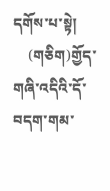དགོས་པ་སྟེ།
    (གཅིག)གྱོད་གཞི་འདིའི་དོ་བདག་གམ་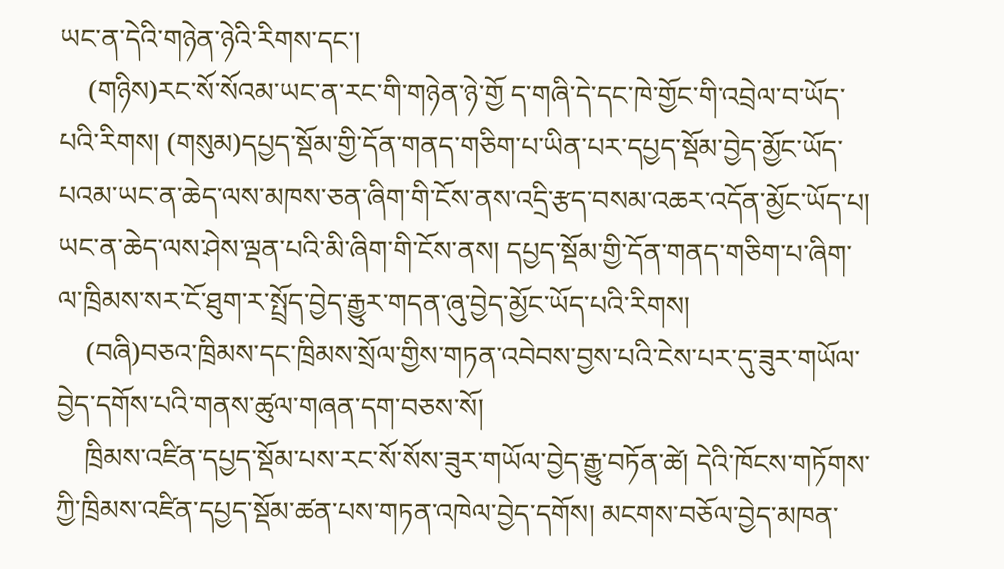ཡང་ན་དེའི་གཉེན་ཉེའི་རིགས་དང་།
    (གཉིས)རང་སོ་སོའམ་ཡང་ན་རང་གི་གཉེན་ཉེ་གྱོ ད་གཞི་དེ་དང་ཁེ་གྱོང་གི་འབྲེལ་བ་ཡོད་པའི་རིགས། (གསུམ)དཔྱད་སྡོམ་གྱི་དོན་གནད་གཅིག་པ་ཡིན་པར་དཔྱད་སྡོམ་བྱེད་མྱོང་ཡོད་པའམ་ཡང་ན་ཆེད་ལས་མཁས་ཅན་ཞིག་གི་ངོས་ནས་འདྲི་རྩད་བསམ་འཆར་འདོན་མྱོང་ཡོད་པ། ཡང་ན་ཆེད་ལས་ཤེས་ལྡན་པའི་མི་ཞིག་གི་ངོས་ནས། དཔྱད་སྡོམ་གྱི་དོན་གནད་གཅིག་པ་ཞིག་ལ་ཁྲིམས་སར་ངོ་ཐུག་ར་སྤྲོད་བྱེད་རྒྱུར་གདན་ཞུ་བྱེད་མྱོང་ཡོད་པའི་རིགས།
    (བཞི)བཅའ་ཁྲིམས་དང་ཁྲིམས་སྲོལ་གྱིས་གཏན་འབེབས་བྱས་པའི་ངེས་པར་དུ་ཟུར་གཡོལ་བྱེད་དགོས་པའི་གནས་ཚུལ་གཞན་དག་བཅས་སོ།
    ཁྲིམས་འཛིན་དཔྱད་སྡོམ་པས་རང་སོ་སོས་ཟུར་གཡོལ་བྱེད་རྒྱུ་བཏོན་ཚེ། དེའི་ཁོངས་གཏོགས་ཀྱི་ཁྲིམས་འཛིན་དཔྱད་སྡོམ་ཚན་པས་གཏན་འཁེལ་བྱེད་དགོས། མངགས་བཅོལ་བྱེད་མཁན་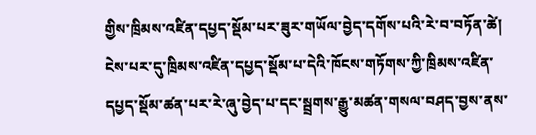གྱིས་ཁྲིམས་འཛིན་དཔྱད་སྡོམ་པར་ཟུར་གཡོལ་བྱེད་དགོས་པའི་རེ་བ་བཏོན་ཚེ། ངེས་པར་དུ་ཁྲིམས་འཛིན་དཔྱད་སྡོམ་པ་དེའི་ཁོངས་གཏོགས་ཀྱི་ཁྲིམས་འཛིན་དཔྱད་སྡོམ་ཚན་པར་རེ་ཞུ་བྱེད་པ་དང་སྦྲགས་རྒྱུ་མཚན་གསལ་བཤད་བྱས་ནས་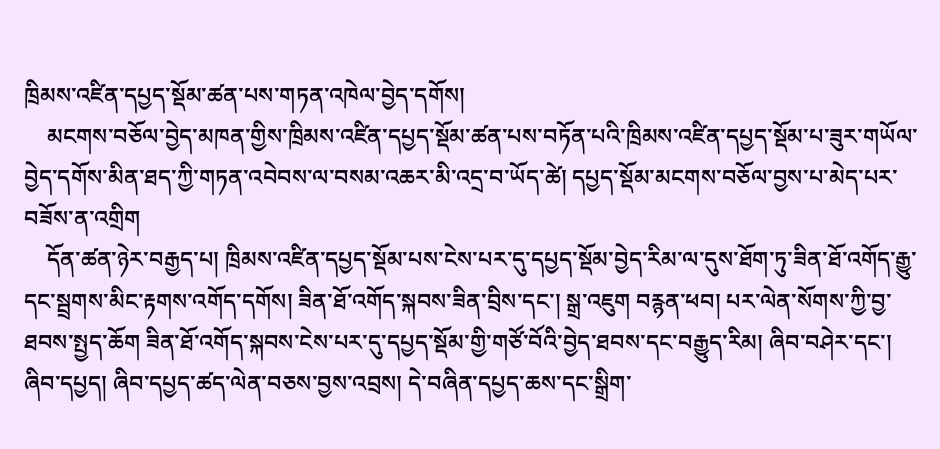ཁྲིམས་འཛིན་དཔྱད་སྡོམ་ཚན་པས་གཏན་འཁེལ་བྱེད་དགོས།
    མངགས་བཅོལ་བྱེད་མཁན་གྱིས་ཁྲིམས་འཛིན་དཔྱད་སྡོམ་ཚན་པས་བཏོན་པའི་ཁྲིམས་འཛིན་དཔྱད་སྡོམ་པ་ཟུར་གཡོལ་བྱེད་དགོས་མིན་ཐད་ཀྱི་གཏན་འབེབས་ལ་བསམ་འཆར་མི་འདྲ་བ་ཡོད་ཚེ། དཔྱད་སྡོམ་མངགས་བཅོལ་བྱས་པ་མེད་པར་བཟོས་ན་འགྲིག
    དོན་ཚན་ཉེར་བརྒྱད་པ། ཁྲིམས་འཛིན་དཔྱད་སྡོམ་པས་ངེས་པར་དུ་དཔྱད་སྡོམ་བྱེད་རིམ་ལ་དུས་ཐོག་ཏུ་ཟིན་ཐོ་འགོད་རྒྱུ་དང་སྦྲགས་མིང་རྟགས་འགོད་དགོས། ཟིན་ཐོ་འགོད་སྐབས་ཟིན་བྲིས་དང་། སྒྲ་འཇུག བརྙན་ཕབ། པར་ལེན་སོགས་ཀྱི་བྱ་ཐབས་སྤྱད་ཆོག ཟིན་ཐོ་འགོད་སྐབས་ངེས་པར་དུ་དཔྱད་སྡོམ་གྱི་གཙོ་བོའི་བྱེད་ཐབས་དང་བརྒྱུད་རིམ། ཞིབ་བཤེར་དང་། ཞིབ་དཔྱད། ཞིབ་དཔྱད་ཚད་ལེན་བཅས་བྱས་འབྲས། དེ་བཞིན་དཔྱད་ཆས་དང་སྒྲིག་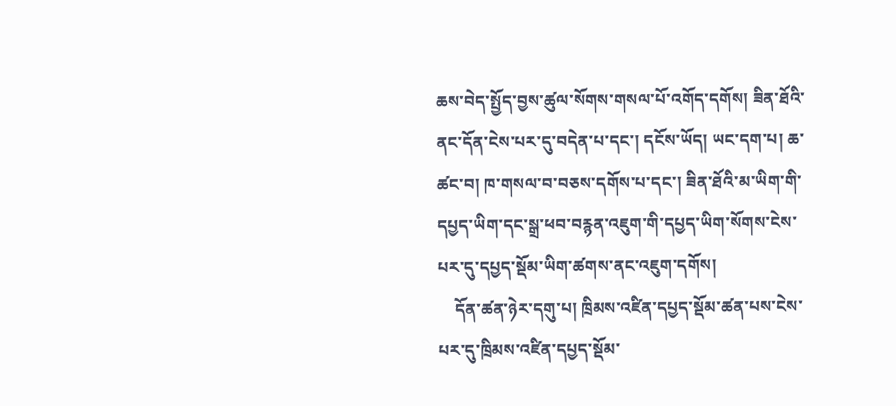ཆས་བེད་སྤྱོད་བྱས་ཚུལ་སོགས་གསལ་པོ་འགོད་དགོས། ཟིན་ཐོའི་ནང་དོན་ངེས་པར་དུ་བདེན་པ་དང་། དངོས་ཡོད། ཡང་དག་པ། ཆ་ཚང་བ། ཁ་གསལ་བ་བཅས་དགོས་པ་དང་། ཟིན་ཐོའི་མ་ཡིག་གི་དཔྱད་ཡིག་དང་སྒྲ་ཕབ་བརྙན་འཇུག་གི་དཔྱད་ཡིག་སོགས་ངེས་པར་དུ་དཔྱད་སྡོམ་ཡིག་ཚགས་ནང་འཇུག་དགོས།
    དོན་ཚན་ཉེར་དགུ་པ། ཁྲིམས་འཛིན་དཔྱད་སྡོམ་ཚན་པས་ངེས་པར་དུ་ཁྲིམས་འཛིན་དཔྱད་སྡོམ་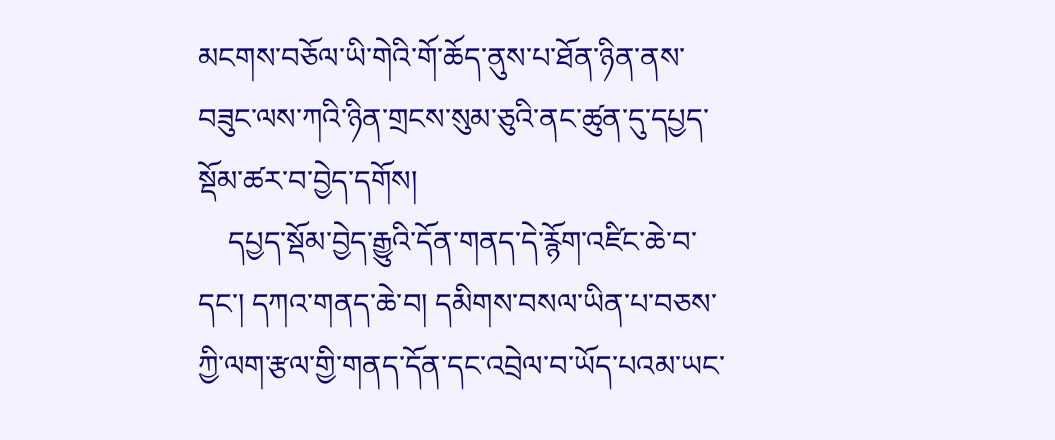མངགས་བཅོལ་ཡི་གེའི་གོ་ཆོད་ནུས་པ་ཐོན་ཉིན་ནས་བཟུང་ལས་ཀའི་ཉིན་གྲངས་སུམ་ཅུའི་ནང་ཚུན་དུ་དཔྱད་སྡོམ་ཚར་བ་བྱེད་དགོས།
    དཔྱད་སྡོམ་བྱེད་རྒྱུའི་དོན་གནད་དེ་རྙོག་འཛིང་ཆེ་བ་དང་། དཀའ་གནད་ཆེ་བ། དམིགས་བསལ་ཡིན་པ་བཅས་ཀྱི་ལག་རྩལ་གྱི་གནད་དོན་དང་འབྲེལ་བ་ཡོད་པའམ་ཡང་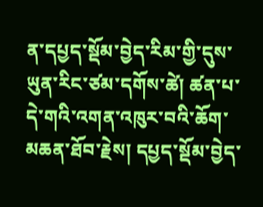ན་དཔྱད་སྡོམ་བྱེད་རིམ་གྱི་དུས་ཡུན་རིང་ཙམ་དགོས་ཚེ། ཚན་པ་དེ་གའི་འགན་འཁུར་བའི་ཆོག་མཆན་ཐོབ་རྗེས། དཔྱད་སྡོམ་བྱེད་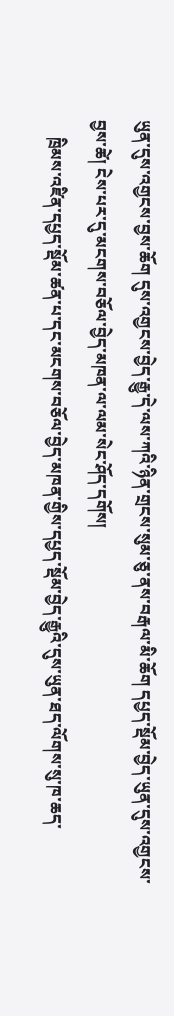ཡུན་དུས་འགྱངས་བྱས་ཆོག དུས་འགྱངས་བྱེད་རྒྱུ་དེ་ལས་ཀའི་ཉིན་གྲངས་སུམ་ཅུ་ནས་བརྒལ་མི་ཆོག དཔྱད་སྡོམ་བྱེད་ཡུན་དུས་འགྱངས་བྱས་ཚེ། ངེས་པར་དུ་མངགས་བཅོལ་བྱེད་མཁན་ལ་ལམ་སེང་ཤོད་དགོས།
    ཁྲིམས་འཛིན་དཔྱད་སྡོམ་ཚན་པ་དང་མངགས་བཅོལ་བྱེད་མཁན་གྱིས་དཔྱད་སྡོམ་བྱེད་རྒྱུའི་དུས་ཡུན་ཐད་ལོགས་སུ་ཁ་ཆད་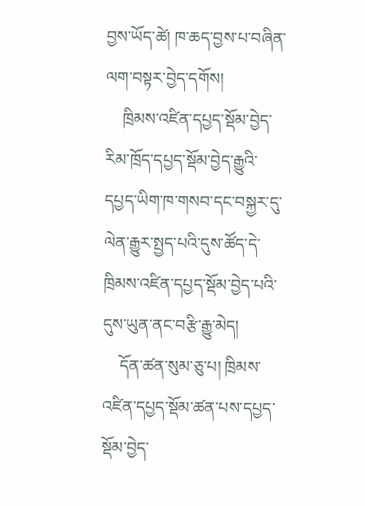བྱས་ཡོད་ཚེ། ཁ་ཆད་བྱས་པ་བཞིན་ལག་བསྟར་བྱེད་དགོས།
    ཁྲིམས་འཛིན་དཔྱད་སྡོམ་བྱེད་རིམ་ཁྲོད་དཔྱད་སྡོམ་བྱེད་རྒྱུའི་དཔྱད་ཡིག་ཁ་གསབ་དང་བསྐྱར་དུ་ལེན་རྒྱུར་སྤྱད་པའི་དུས་ཚོད་དེ་ཁྲིམས་འཛིན་དཔྱད་སྡོམ་བྱེད་པའི་དུས་ཡུན་ནང་བརྩི་རྒྱུ་མེད།
    དོན་ཚན་སུམ་ཅུ་པ། ཁྲིམས་འཛིན་དཔྱད་སྡོམ་ཚན་པས་དཔྱད་སྡོམ་བྱེད་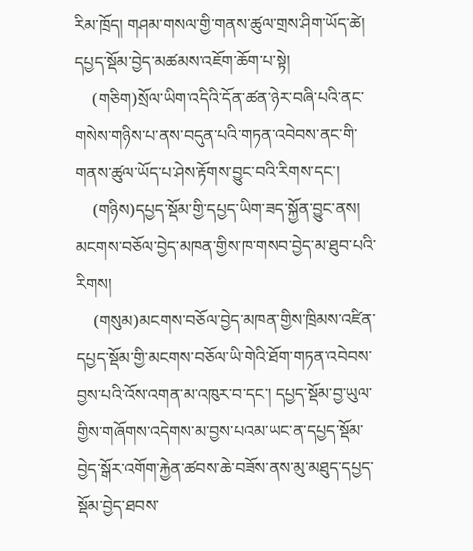རིམ་ཁྲོད། གཤམ་གསལ་གྱི་གནས་ཚུལ་གྲས་ཤིག་ཡོད་ཚེ། དཔྱད་སྡོམ་བྱེད་མཚམས་འཇོག་ཆོག་པ་སྟེ།
    (གཅིག)སྲོལ་ཡིག་འདིའི་དོན་ཚན་ཉེར་བཞི་པའི་ནང་གསེས་གཉིས་པ་ནས་བདུན་པའི་གཏན་འབེབས་ནང་གི་གནས་ཚུལ་ཡོད་པ་ཤེས་རྟོགས་བྱུང་བའི་རིགས་དང་།
    (གཉིས)དཔྱད་སྡོམ་གྱི་དཔྱད་ཡིག་ཟད་སྐྱོན་བྱུང་ནས། མངགས་བཅོལ་བྱེད་མཁན་གྱིས་ཁ་གསབ་བྱེད་མ་ཐུབ་པའི་རིགས།
    (གསུམ)མངགས་བཅོལ་བྱེད་མཁན་གྱིས་ཁྲིམས་འཛིན་དཔྱད་སྡོམ་གྱི་མངགས་བཅོལ་ཡི་གེའི་ཐོག་གཏན་འབེབས་བྱས་པའི་འོས་འགན་མ་འཁུར་བ་དང་། དཔྱད་སྡོམ་བྱ་ཡུལ་གྱིས་གཞོགས་འདེགས་མ་བྱས་པའམ་ཡང་ན་དཔྱད་སྡོམ་བྱེད་སྒོར་འགོག་རྐྱེན་ཚབས་ཆེ་བཟོས་ནས་མུ་མཐུད་དཔྱད་སྡོམ་བྱེད་ཐབས་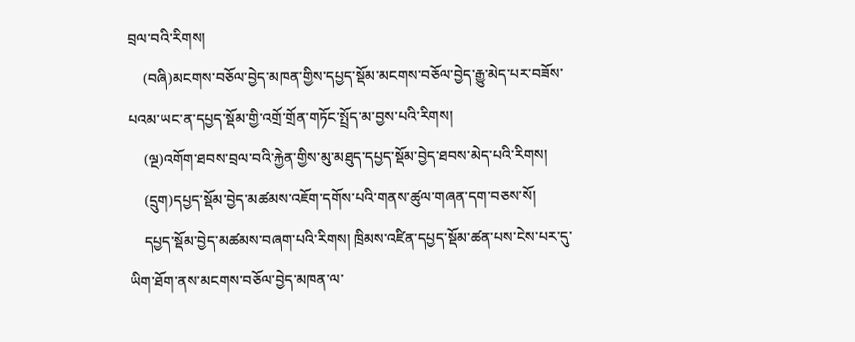བྲལ་བའི་རིགས།
    (བཞི)མངགས་བཅོལ་བྱེད་མཁན་གྱིས་དཔྱད་སྡོམ་མངགས་བཅོལ་བྱེད་རྒྱུ་མེད་པར་བཟོས་པའམ་ཡང་ན་དཔྱད་སྡོམ་གྱི་འགྲོ་གྲོན་གཏོང་སྤྲོད་མ་བྱས་པའི་རིགས།
    (ལྔ)འགོག་ཐབས་བྲལ་བའི་རྐྱེན་གྱིས་མུ་མཐུད་དཔྱད་སྡོམ་བྱེད་ཐབས་མེད་པའི་རིགས།
    (དྲུག)དཔྱད་སྡོམ་བྱེད་མཚམས་འཇོག་དགོས་པའི་གནས་ཚུལ་གཞན་དག་བཅས་སོ།
    དཔྱད་སྡོམ་བྱེད་མཚམས་བཞག་པའི་རིགས། ཁྲིམས་འཛིན་དཔྱད་སྡོམ་ཚན་པས་ངེས་པར་དུ་ཡིག་ཐོག་ནས་མངགས་བཅོལ་བྱེད་མཁན་ལ་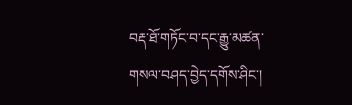བརྡ་ཐོ་གཏོང་བ་དང་རྒྱུ་མཚན་གསལ་བཤད་བྱེད་དགོས་ཤིང་།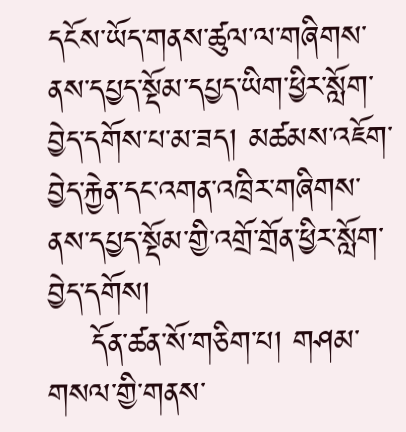དངོས་ཡོད་གནས་ཚུལ་ལ་གཞིགས་ནས་དཔྱད་སྡོམ་དཔྱད་ཡིག་ཕྱིར་སློག་བྱེད་དགོས་པ་མ་ཟད། མཚམས་འཇོག་བྱེད་རྐྱེན་དང་འགན་འཁྲིར་གཞིགས་ནས་དཔྱད་སྡོམ་གྱི་འགྲོ་གྲོན་ཕྱིར་སློག་བྱེད་དགོས།
    དོན་ཚན་སོ་གཅིག་པ། གཤམ་གསལ་གྱི་གནས་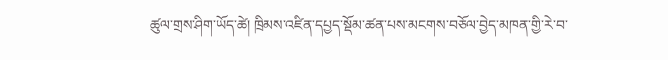ཚུལ་གྲས་ཤིག་ཡོད་ཚེ། ཁྲིམས་འཛིན་དཔྱད་སྡོམ་ཚན་པས་མངགས་བཅོལ་བྱེད་མཁན་གྱི་རེ་བ་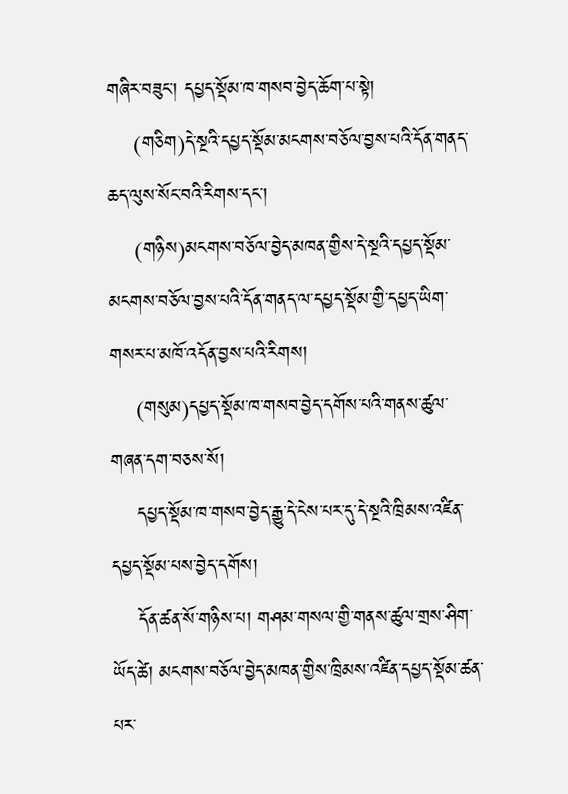གཞིར་བཟུང་། དཔྱད་སྡོམ་ཁ་གསབ་བྱེད་ཆོག་པ་སྟེ།
    (གཅིག)དེ་སྔའི་དཔྱད་སྡོམ་མངགས་བཅོལ་བྱས་པའི་དོན་གནད་ཆད་ལུས་སོང་བའི་རིགས་དང་།
    (གཉིས)མངགས་བཅོལ་བྱེད་མཁན་གྱིས་དེ་སྔའི་དཔྱད་སྡོམ་མངགས་བཅོལ་བྱས་པའི་དོན་གནད་ལ་དཔྱད་སྡོམ་གྱི་དཔྱད་ཡིག་གསར་པ་མཁོ་འདོན་བྱས་པའི་རིགས།
    (གསུམ)དཔྱད་སྡོམ་ཁ་གསབ་བྱེད་དགོས་པའི་གནས་ཚུལ་གཞན་དག་བཅས་སོ།
    དཔྱད་སྡོམ་ཁ་གསབ་བྱེད་རྒྱུ་དེ་ངེས་པར་དུ་དེ་སྔའི་ཁྲིམས་འཛིན་དཔྱད་སྡོམ་པས་བྱེད་དགོས།
    དོན་ཚན་སོ་གཉིས་པ། གཤམ་གསལ་གྱི་གནས་ཚུལ་གྲས་ཤིག་ཡོད་ཚེ། མངགས་བཅོལ་བྱེད་མཁན་གྱིས་ཁྲིམས་འཛིན་དཔྱད་སྡོམ་ཚན་པར་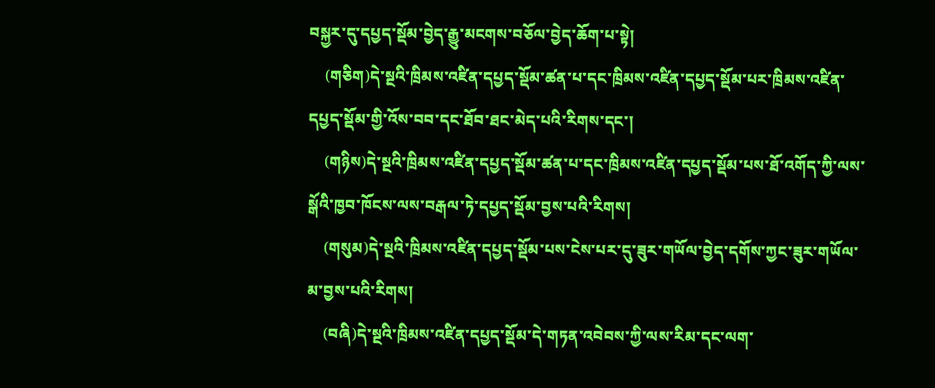བསྐྱར་དུ་དཔྱད་སྡོམ་བྱེད་རྒྱུ་མངགས་བཅོལ་བྱེད་ཆོག་པ་སྟེ།
    (གཅིག)དེ་སྔའི་ཁྲིམས་འཛིན་དཔྱད་སྡོམ་ཚན་པ་དང་ཁྲིམས་འཛིན་དཔྱད་སྡོམ་པར་ཁྲིམས་འཛིན་དཔྱད་སྡོམ་གྱི་འོས་བབ་དང་ཐོབ་ཐང་མེད་པའི་རིགས་དང་།
    (གཉིས)དེ་སྔའི་ཁྲིམས་འཛིན་དཔྱད་སྡོམ་ཚན་པ་དང་ཁྲིམས་འཛིན་དཔྱད་སྡོམ་པས་ཐོ་འགོད་ཀྱི་ལས་སྒོའི་ཁྱབ་ཁོངས་ལས་བརྒལ་ཏེ་དཔྱད་སྡོམ་བྱས་པའི་རིགས།
    (གསུམ)དེ་སྔའི་ཁྲིམས་འཛིན་དཔྱད་སྡོམ་པས་ངེས་པར་དུ་ཟུར་གཡོལ་བྱེད་དགོས་ཀྱང་ཟུར་གཡོལ་མ་བྱས་པའི་རིགས།
    (བཞི)དེ་སྔའི་ཁྲིམས་འཛིན་དཔྱད་སྡོམ་དེ་གཏན་འབེབས་ཀྱི་ལས་རིམ་དང་ལག་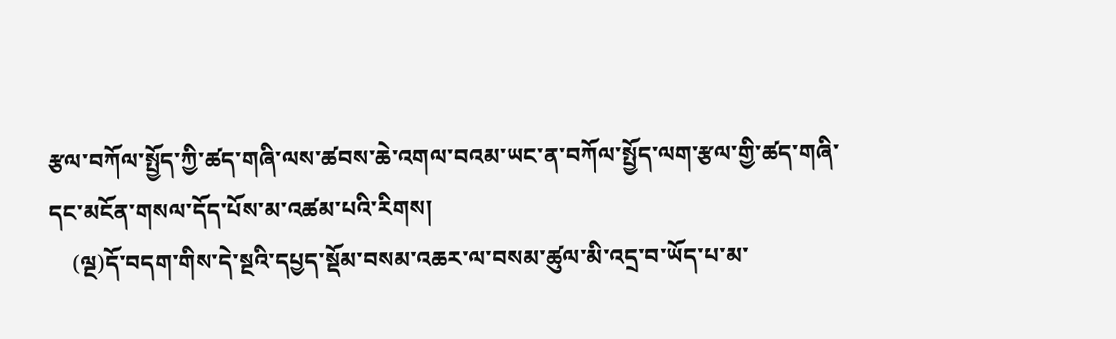རྩལ་བཀོལ་སྤྱོད་ཀྱི་ཚད་གཞི་ལས་ཚབས་ཆེ་འགལ་བའམ་ཡང་ན་བཀོལ་སྤྱོད་ལག་རྩལ་གྱི་ཚད་གཞི་དང་མངོན་གསལ་དོད་པོས་མ་འཚམ་པའི་རིགས།
    (ལྔ)དོ་བདག་གིས་དེ་སྔའི་དཔྱད་སྡོམ་བསམ་འཆར་ལ་བསམ་ཚུལ་མི་འདྲ་བ་ཡོད་པ་མ་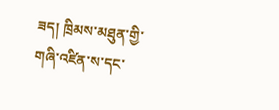ཟད། ཁྲིམས་མཐུན་གྱི་གཞི་འཛིན་ས་དང་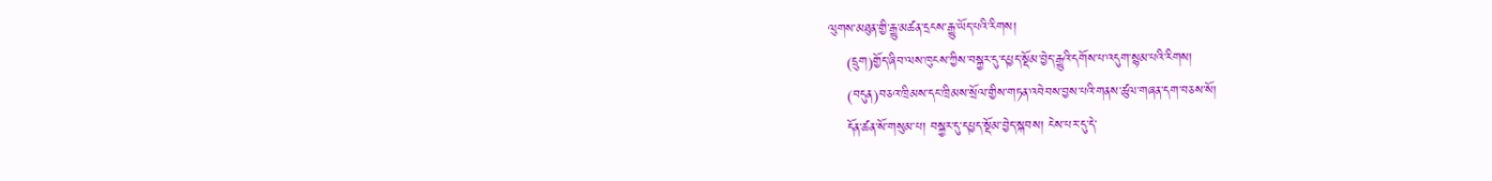ལུགས་མཐུན་གྱི་རྒྱུ་མཚན་དྲངས་རྒྱུ་ཡོད་པའི་རིགས།
    (དྲུག)གྱོད་ཞིབ་ལས་ཁུངས་ཀྱིས་བསྐྱར་དུ་དཔྱད་སྡོམ་བྱེད་རྒྱུའི་དགོས་པ་འདུག་སྙམ་པའི་རིགས།
    (བདུན)བཅའ་ཁྲིམས་དང་ཁྲིམས་སྲོལ་གྱིས་གཏན་འབེབས་བྱས་པའི་གནས་ཚུལ་གཞན་དག་བཅས་སོ།
    དོན་ཚན་སོ་གསུམ་པ། བསྐྱར་དུ་དཔྱད་སྡོམ་བྱེད་སྐབས། ངེས་པར་དུ་དེ་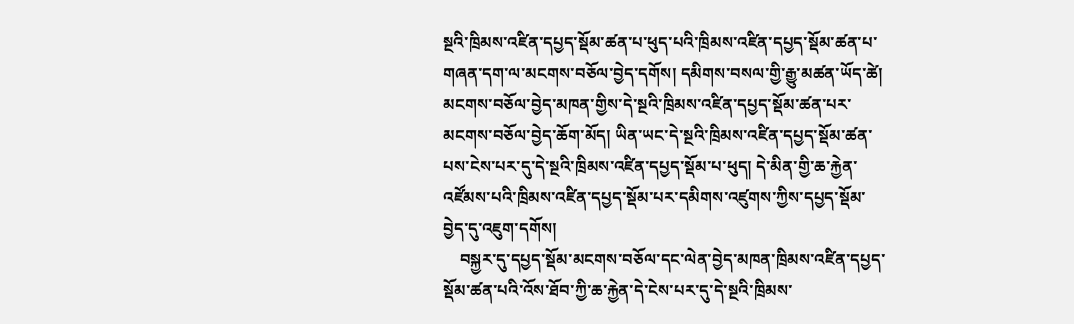སྔའི་ཁྲིམས་འཛིན་དཔྱད་སྡོམ་ཚན་པ་ཕུད་པའི་ཁྲིམས་འཛིན་དཔྱད་སྡོམ་ཚན་པ་གཞན་དག་ལ་མངགས་བཅོལ་བྱེད་དགོས། དམིགས་བསལ་གྱི་རྒྱུ་མཚན་ཡོད་ཚེ། མངགས་བཅོལ་བྱེད་མཁན་གྱིས་དེ་སྔའི་ཁྲིམས་འཛིན་དཔྱད་སྡོམ་ཚན་པར་མངགས་བཅོལ་བྱེད་ཆོག་མོད། ཡིན་ཡང་དེ་སྔའི་ཁྲིམས་འཛིན་དཔྱད་སྡོམ་ཚན་པས་ངེས་པར་དུ་དེ་སྔའི་ཁྲིམས་འཛིན་དཔྱད་སྡོམ་པ་ཕུད། དེ་མིན་གྱི་ཆ་རྐྱེན་འཛོམས་པའི་ཁྲིམས་འཛིན་དཔྱད་སྡོམ་པར་དམིགས་འཛུགས་ཀྱིས་དཔྱད་སྡོམ་བྱེད་དུ་འཇུག་དགོས།
    བསྐྱར་དུ་དཔྱད་སྡོམ་མངགས་བཅོལ་དང་ལེན་བྱེད་མཁན་ཁྲིམས་འཛིན་དཔྱད་སྡོམ་ཚན་པའི་འོས་ཐོབ་ཀྱི་ཆ་རྐྱེན་དེ་ངེས་པར་དུ་དེ་སྔའི་ཁྲིམས་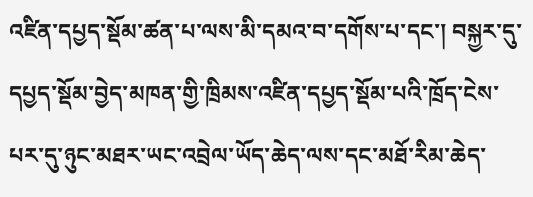འཛིན་དཔྱད་སྡོམ་ཚན་པ་ལས་མི་དམའ་བ་དགོས་པ་དང་། བསྐྱར་དུ་དཔྱད་སྡོམ་བྱེད་མཁན་གྱི་ཁྲིམས་འཛིན་དཔྱད་སྡོམ་པའི་ཁྲོད་ངེས་པར་དུ་ཉུང་མཐར་ཡང་འབྲེལ་ཡོད་ཆེད་ལས་དང་མཐོ་རིམ་ཆེད་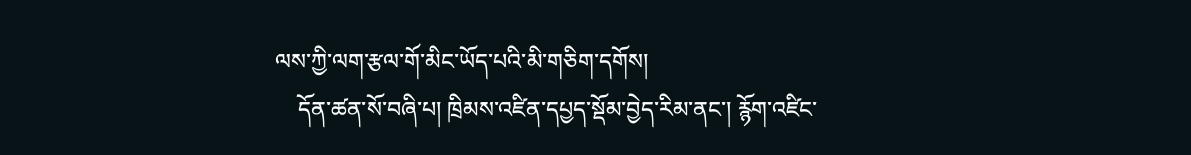ལས་ཀྱི་ལག་རྩལ་གོ་མིང་ཡོད་པའི་མི་གཅིག་དགོས།
    དོན་ཚན་སོ་བཞི་པ། ཁྲིམས་འཛིན་དཔྱད་སྡོམ་བྱེད་རིམ་ནང་། རྙོག་འཛིང་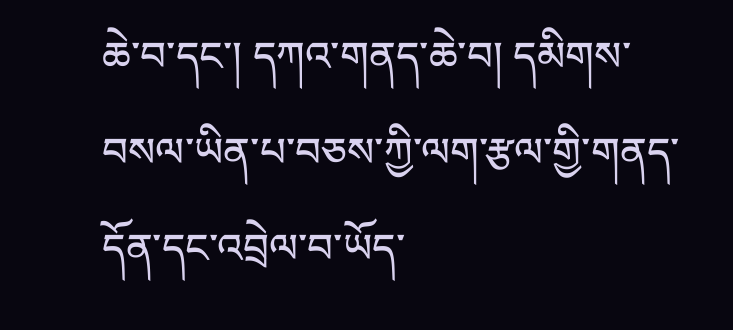ཆེ་བ་དང་། དཀའ་གནད་ཆེ་བ། དམིགས་བསལ་ཡིན་པ་བཅས་ཀྱི་ལག་རྩལ་གྱི་གནད་དོན་དང་འབྲེལ་བ་ཡོད་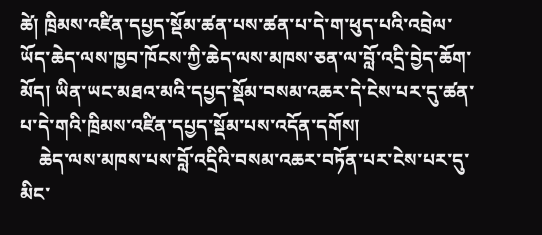ཚེ། ཁྲིམས་འཛིན་དཔྱད་སྡོམ་ཚན་པས་ཚན་པ་དེ་ག་ཕུད་པའི་འབྲེལ་ཡོད་ཆེད་ལས་ཁྱབ་ཁོངས་ཀྱི་ཆེད་ལས་མཁས་ཅན་ལ་བློ་འདྲི་བྱེད་ཆོག་མོད། ཡིན་ཡང་མཐའ་མའི་དཔྱད་སྡོམ་བསམ་འཆར་དེ་ངེས་པར་དུ་ཚན་པ་དེ་གའི་ཁྲིམས་འཛིན་དཔྱད་སྡོམ་པས་འདོན་དགོས།
    ཆེད་ལས་མཁས་པས་བློ་འདྲིའི་བསམ་འཆར་བཏོན་པར་ངེས་པར་དུ་མིང་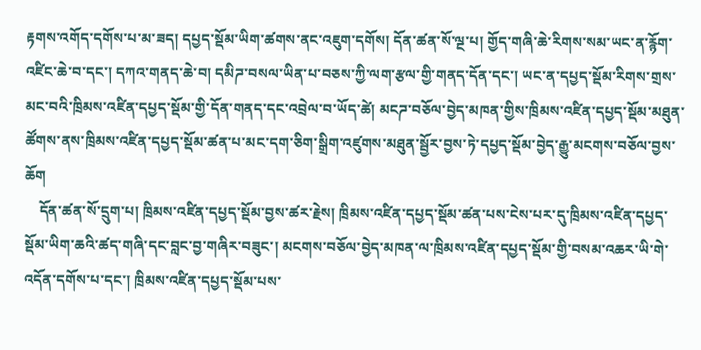རྟགས་འགོད་དགོས་པ་མ་ཟད། དཔྱད་སྡོམ་ཡིག་ཚགས་ནང་འཇུག་དགོས། དོན་ཚན་སོ་ལྔ་པ། གྱོད་གཞི་ཆེ་རིགས་སམ་ཡང་ན་རྙོག་འཛིང་ཆེ་བ་དང་། དཀའ་གནད་ཆེ་བ། དམིཌ་བསལ་ཡིན་པ་བཅས་ཀྱི་ལག་རྩལ་གྱི་གནད་དོན་དང་། ཡང་ན་དཔྱད་སྡོམ་རིགས་གྲས་མང་བའི་ཁྲིམས་འཛིན་དཔྱད་སྡོམ་གྱི་དོན་གནད་དང་འབྲེལ་བ་ཡོད་ཚེ། མངཌ་བཅོལ་བྱེད་མཁན་གྱིས་ཁྲིམས་འཛིན་དཔྱད་སྡོམ་མཐུན་ཚོགས་ནས་ཁྲིམས་འཛིན་དཔྱད་སྡོམ་ཚན་པ་མང་དག་ཅིག་སྒྲིག་འཛུགས་མཐུན་སྦྱོར་བྱས་ཏེ་དཔྱད་སྡོམ་བྱེད་རྒྱུ་མངགས་བཅོལ་བྱས་ཆོག
    དོན་ཚན་སོ་དྲུག་པ། ཁྲིམས་འཛིན་དཔྱད་སྡོམ་བྱས་ཚར་རྗེས། ཁྲིམས་འཛིན་དཔྱད་སྡོམ་ཚན་པས་ངེས་པར་དུ་ཁྲིམས་འཛིན་དཔྱད་སྡོམ་ཡིག་ཆའི་ཚད་གཞི་དང་བླང་བྱ་གཞིར་བཟུང་། མངགས་བཅོལ་བྱེད་མཁན་ལ་ཁྲིམས་འཛིན་དཔྱད་སྡོམ་གྱི་བསམ་འཆར་ཡི་གེ་འདོན་དགོས་པ་དང་། ཁྲིམས་འཛིན་དཔྱད་སྡོམ་པས་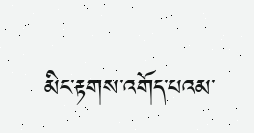མིང་རྟགས་འགོད་པའམ་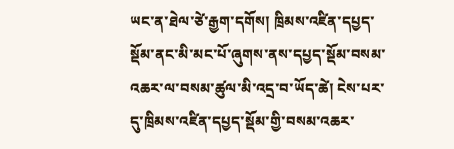ཡང་ན་ཐེལ་ཙེ་རྒྱག་དགོས། ཁྲིམས་འཛིན་དཔྱད་སྡོམ་ནང་མི་མང་པོ་ཞུགས་ནས་དཔྱད་སྡོམ་བསམ་འཆར་ལ་བསམ་ཚུལ་མི་འདྲ་བ་ཡོད་ཚེ། ངེས་པར་དུ་ཁྲིམས་འཛིན་དཔྱད་སྡོམ་གྱི་བསམ་འཆར་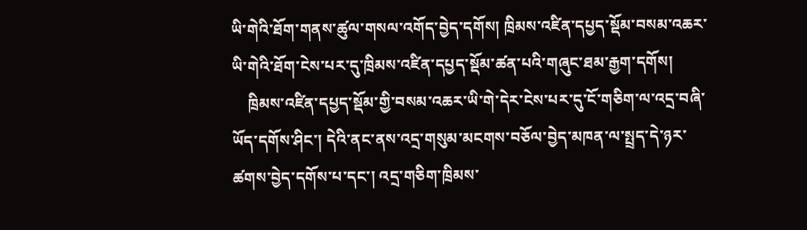ཡི་གེའི་ཐོག་གནས་ཚུལ་གསལ་འགོད་བྱེད་དགོས། ཁྲིམས་འཛིན་དཔྱད་སྡོམ་བསམ་འཆར་ཡི་གེའི་ཐོག་ངེས་པར་དུ་ཁྲིམས་འཛིན་དཔྱད་སྡོམ་ཚན་པའི་གཞུང་ཐམ་རྒྱག་དགོས།
    ཁྲིམས་འཛིན་དཔྱད་སྡོམ་གྱི་བསམ་འཆར་ཡི་གེ་དེར་ངེས་པར་དུ་ངོ་གཅིག་ལ་འདྲ་བཞི་ཡོད་དགོས་ཤིང་། དེའི་ནང་ནས་འདྲ་གསུམ་མངགས་བཅོལ་བྱེད་མཁན་ལ་སྤྲད་དེ་ཉར་ཚགས་བྱེད་དགོས་པ་དང་། འདྲ་གཅིག་ཁྲིམས་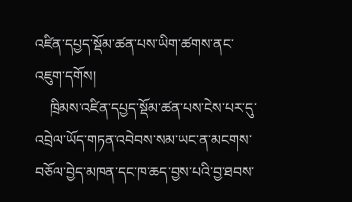འཛིན་དཔྱད་སྡོམ་ཚན་པས་ཡིག་ཚགས་ནང་འཇུག་དགོས།
    ཁྲིམས་འཛིན་དཔྱད་སྡོམ་ཚན་པས་ངེས་པར་དུ་འབྲེལ་ཡོད་གཏན་འབེབས་སམ་ཡང་ན་མངགས་བཅོལ་བྱེད་མཁན་དང་ཁ་ཆད་བྱས་པའི་བྱ་ཐབས་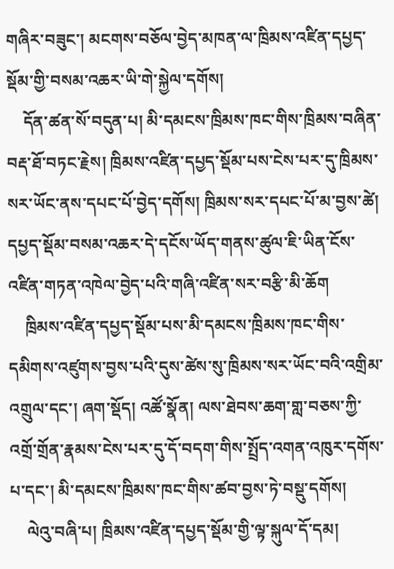གཞིར་བཟུང་། མངགས་བཅོལ་བྱེད་མཁན་ལ་ཁྲིམས་འཛིན་དཔྱད་སྡོམ་གྱི་བསམ་འཆར་ཡི་གེ་སྐྱེལ་དགོས།
    དོན་ཚན་སོ་བདུན་པ། མི་དམངས་ཁྲིམས་ཁང་གིས་ཁྲིམས་བཞིན་བརྡ་ཐོ་བཏང་རྗེས། ཁྲིམས་འཛིན་དཔྱད་སྡོམ་པས་ངེས་པར་དུ་ཁྲིམས་སར་ཡོང་ནས་དཔང་པོ་བྱེད་དགོས། ཁྲིམས་སར་དཔང་པོ་མ་བྱས་ཚེ། དཔྱད་སྡོམ་བསམ་འཆར་དེ་དངོས་ཡོད་གནས་ཚུལ་ཇི་ཡིན་ངོས་འཛིན་གཏན་འཁེལ་བྱེད་པའི་གཞི་འཛིན་སར་བརྩི་མི་ཆོག
    ཁྲིམས་འཛིན་དཔྱད་སྡོམ་པས་མི་དམངས་ཁྲིམས་ཁང་གིས་དམིགས་འཛུགས་བྱས་པའི་དུས་ཚེས་སུ་ཁྲིམས་སར་ཡོང་བའི་འགྲིམ་འགྲུལ་དང་། ཞག་སྡོད། འཚོ་སྣོན། ལས་ཐེབས་ཆག་གླ་བཅས་ཀྱི་འགྲོ་གྲོན་རྣམས་ངེས་པར་དུ་དོ་བདག་གིས་སྤྲོད་འགན་འཁུར་དགོས་པ་དང་། མི་དམངས་ཁྲིམས་ཁང་གིས་ཚབ་བྱས་ཏེ་བསྡུ་དགོས།
    ལེའུ་བཞི་པ། ཁྲིམས་འཛིན་དཔྱད་སྡོམ་གྱི་ལྟ་སྐུལ་དོ་དམ།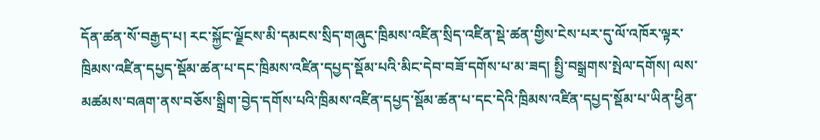དོན་ཚན་སོ་བརྒྱད་པ། རང་སྐྱོང་ལྗོངས་མི་དམངས་སྲིད་གཞུང་ཁྲིམས་འཛིན་སྲིད་འཛིན་སྡེ་ཚན་གྱིས་ངེས་པར་དུ་ལོ་འཁོར་ལྟར་ཁྲིམས་འཛིན་དཔྱད་སྡོམ་ཚན་པ་དང་ཁྲིམས་འཛིན་དཔྱད་སྡོམ་པའི་མིང་དེབ་བཟོ་དགོས་པ་མ་ཟད། སྤྱི་བསྒྲགས་སྤེལ་དགོས། ལས་མཚམས་བཞག་ནས་བཅོས་སྒྲིག་བྱེད་དགོས་པའི་ཁྲིམས་འཛིན་དཔྱད་སྡོམ་ཚན་པ་དང་དེའི་ཁྲིམས་འཛིན་དཔྱད་སྡོམ་པ་ཡིན་ཕྱིན་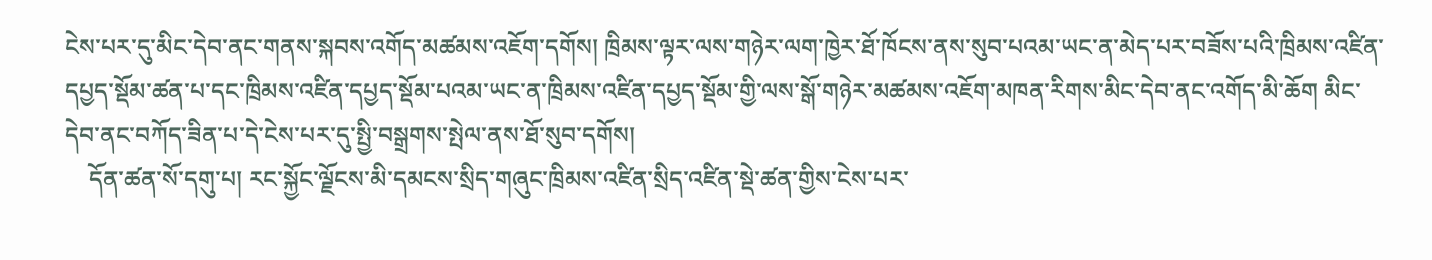ངེས་པར་དུ་མིང་དེབ་ནང་གནས་སྐབས་འགོད་མཚམས་འཇོག་དགོས། ཁྲིམས་ལྟར་ལས་གཉེར་ལག་ཁྱེར་ཐོ་ཁོངས་ནས་སུབ་པའམ་ཡང་ན་མེད་པར་བཟོས་པའི་ཁྲིམས་འཛིན་དཔྱད་སྡོམ་ཚན་པ་དང་ཁྲིམས་འཛིན་དཔྱད་སྡོམ་པའམ་ཡང་ན་ཁྲིམས་འཛིན་དཔྱད་སྡོམ་གྱི་ལས་སྒོ་གཉེར་མཚམས་འཇོག་མཁན་རིགས་མིང་དེབ་ནང་འགོད་མི་ཆོག མིང་དེབ་ནང་བཀོད་ཟིན་པ་དེ་ངེས་པར་དུ་སྤྱི་བསྒྲགས་སྤེལ་ནས་ཐོ་སུབ་དགོས།
    དོན་ཚན་སོ་དགུ་པ། རང་སྐྱོང་ལྗོངས་མི་དམངས་སྲིད་གཞུང་ཁྲིམས་འཛིན་སྲིད་འཛིན་སྡེ་ཚན་གྱིས་ངེས་པར་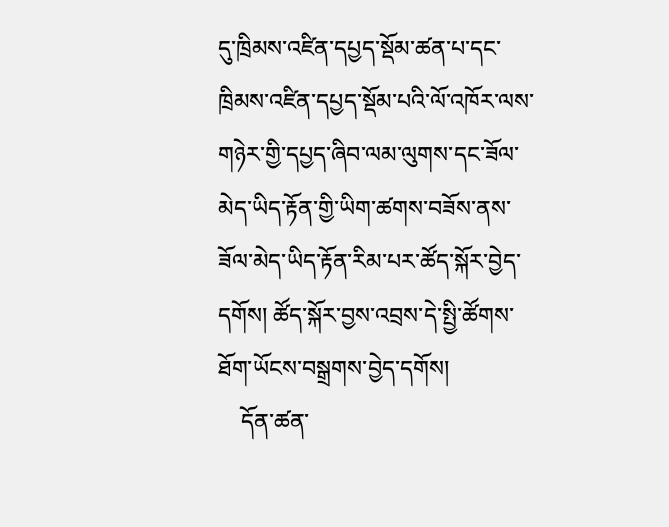དུ་ཁྲིམས་འཛིན་དཔྱད་སྡོམ་ཚན་པ་དང་ཁྲིམས་འཛིན་དཔྱད་སྡོམ་པའི་ལོ་འཁོར་ལས་གཉེར་གྱི་དཔྱད་ཞིབ་ལམ་ལུགས་དང་ཟོལ་མེད་ཡིད་རྟོན་གྱི་ཡིག་ཚགས་བཟོས་ནས་ཟོལ་མེད་ཡིད་རྟོན་རིམ་པར་ཚོད་སྐོར་བྱེད་དགོས། ཚོད་སྐོར་བྱས་འབྲས་དེ་སྤྱི་ཚོགས་ཐོག་ཡོངས་བསྒྲགས་བྱེད་དགོས།
    དོན་ཚན་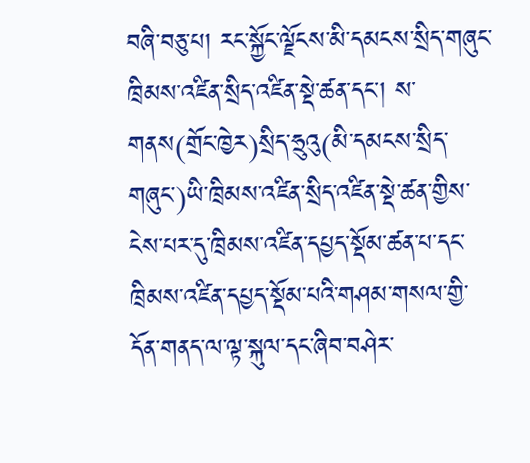བཞི་བཅུ་པ། རང་སྐྱོང་ལྗོངས་མི་དམངས་སྲིད་གཞུང་ཁྲིམས་འཛིན་སྲིད་འཛིན་སྡེ་ཚན་དང་། ས་གནས(གྲོང་ཁྱེར)སྲིད་ཧྲུའུ(མི་དམངས་སྲིད་གཞུང་)ཡི་ཁྲིམས་འཛིན་སྲིད་འཛིན་སྡེ་ཚན་གྱིས་ངེས་པར་དུ་ཁྲིམས་འཛིན་དཔྱད་སྡོམ་ཚན་པ་དང་ཁྲིམས་འཛིན་དཔྱད་སྡོམ་པའི་གཤམ་གསལ་གྱི་དོན་གནད་ལ་ལྟ་སྐུལ་དང་ཞིབ་བཤེར་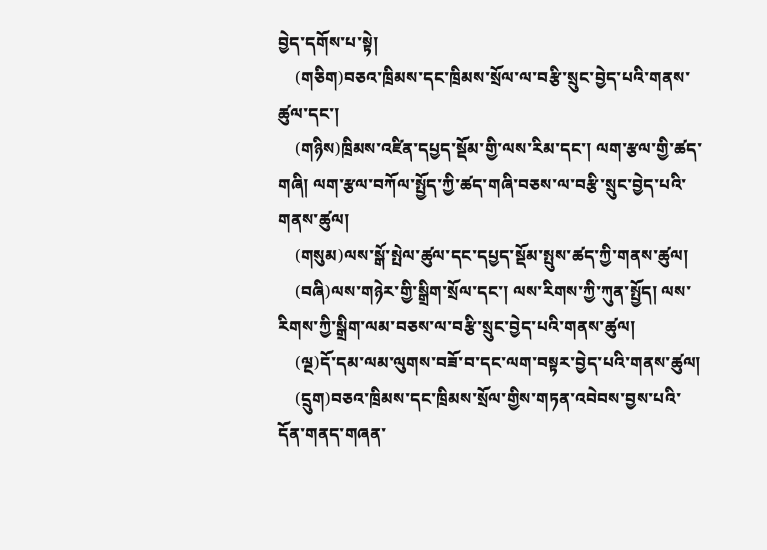བྱེད་དགོས་པ་སྟེ།
    (གཅིག)བཅའ་ཁྲིམས་དང་ཁྲིམས་སྲོལ་ལ་བརྩི་སྲུང་བྱེད་པའི་གནས་ཚུལ་དང་།
    (གཉིས)ཁྲིམས་འཛིན་དཔྱད་སྡོམ་གྱི་ལས་རིམ་དང་། ལག་རྩལ་གྱི་ཚད་གཞི། ལག་རྩལ་བཀོལ་སྤྱོད་ཀྱི་ཚད་གཞི་བཅས་ལ་བརྩི་སྲུང་བྱེད་པའི་གནས་ཚུལ།
    (གསུམ)ལས་སྒོ་སྤེལ་ཚུལ་དང་དཔྱད་སྡོམ་སྤུས་ཚད་ཀྱི་གནས་ཚུལ།
    (བཞི)ལས་གཉེར་གྱི་སྒྲིག་སྲོལ་དང་། ལས་རིགས་ཀྱི་ཀུན་སྤྱོད། ལས་རིགས་ཀྱི་སྒྲིག་ལམ་བཅས་ལ་བརྩི་སྲུང་བྱེད་པའི་གནས་ཚུལ།
    (ལྔ)དོ་དམ་ལམ་ལུགས་བཟོ་བ་དང་ལག་བསྟར་བྱེད་པའི་གནས་ཚུལ།
    (དྲུག)བཅའ་ཁྲིམས་དང་ཁྲིམས་སྲོལ་གྱིས་གཏན་འབེབས་བྱས་པའི་དོན་གནད་གཞན་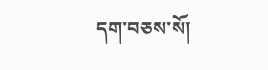དག་བཅས་སོ།